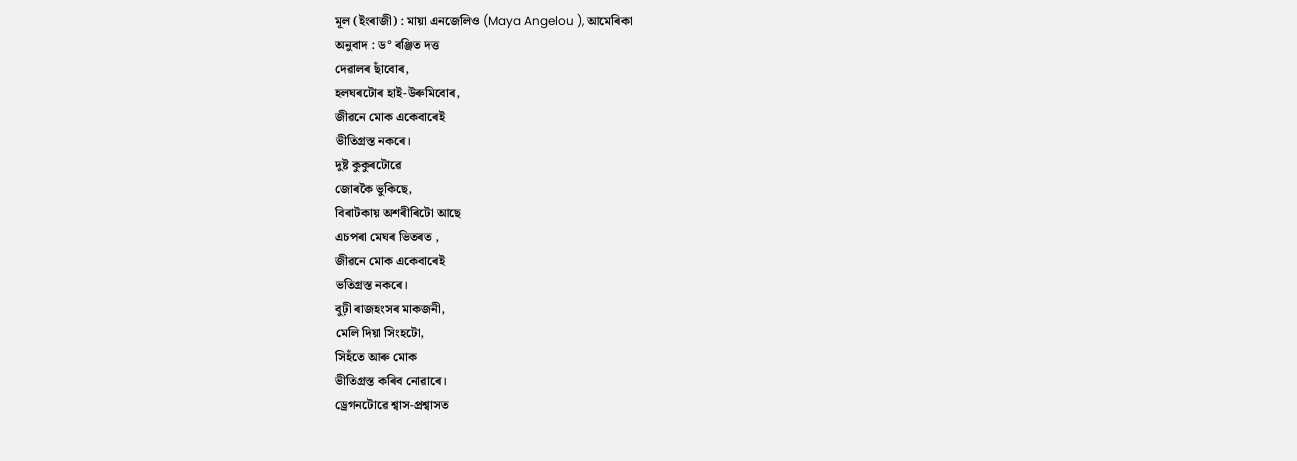মূল (ইংৰাজী) : মায়া এনজেলিও (Maya Angelou ), আমেৰিকা
অনুবাদ : ড° ৰঞ্জিত দত্ত
দেৱালৰ ছাঁবোৰ,
হলঘৰটোৰ হাই-উৰুমিবোৰ,
জীৱনে মোক একেবাৰেই
ভীতিগ্ৰস্ত নকৰে।
দুষ্ট কুকুৰটোৱে
জোৰকৈ ভুকিছে,
বিৰাটকায় অশৰীৰিটো আছে
এচপৰা মেঘৰ ভিতৰত ,
জীৱনে মোক একেবাৰেই
ভতিগ্ৰস্ত নকৰে।
বুঢ়ী ৰাজহংসৰ মাকজনী,
মেলি দিয়া সিংহটো,
সিহঁতে আৰু মোক
ভীতিগ্ৰস্ত কৰিব নোৱাৰে।
ড্ৰেগনটোৱে শ্বাস-প্ৰশ্বাসত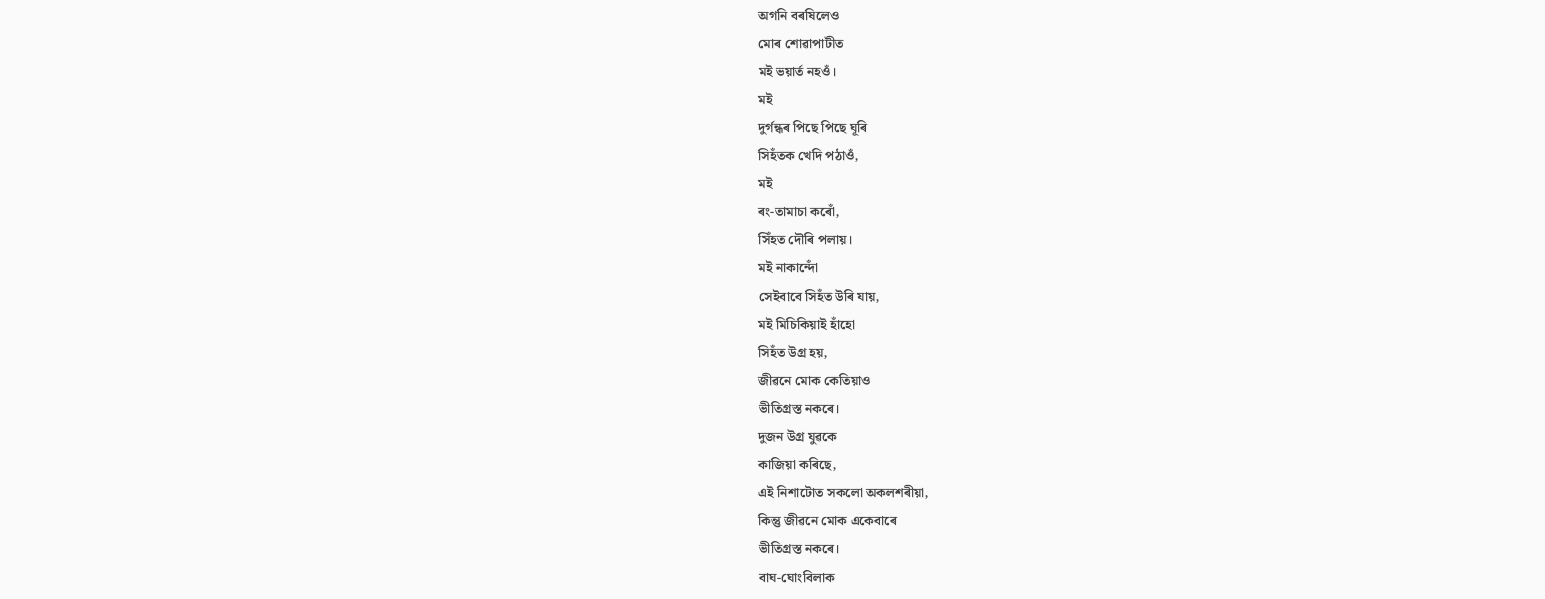অগনি বৰষিলেও
মোৰ শোৱাপাটীত
মই ভয়াৰ্ত নহওঁ।
মই
দুৰ্গন্ধৰ পিছে পিছে ঘূৰি
সিহঁতক খেদি পঠাওঁ,
মই
ৰং-তামাচা কৰোঁ,
সিঁহত দৌৰি পলায়।
মই নাকান্দোঁ
সেইবাবে সিহঁত উৰি যায়,
মই মিচিকিয়াই হাঁহো
সিহঁত উগ্ৰ হয়,
জীৱনে মোক কেতিয়াও
ভীতিগ্ৰস্ত নকৰে।
দুজন উগ্ৰ যুৱকে
কাজিয়া কৰিছে,
এই নিশাটোত সকলো অকলশৰীয়া,
কিন্তু জীৱনে মোক একেবাৰে
ভীতিগ্ৰস্ত নকৰে।
বাঘ-ঘোংবিলাক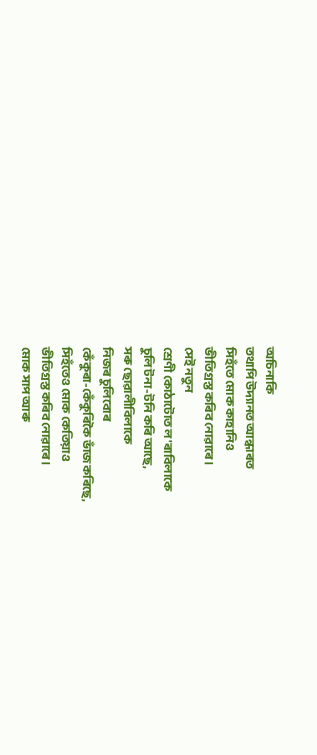অচিনাকি
তথাপি উদ্যানত আন্ধাৰত
সিহঁতে মোক কাহানিও
ভীতিগ্ৰস্ত কৰিব নোৱাৰে।
সেই নতুন
শ্ৰেণী কোঠাটোত ল'ৰাবিলাকে
চুলি টনা-টনি কৰি আছে,
সৰু ছোৱালীবিলাকে
নিজৰ চুলিবোৰ
কেঁকুৰা-কেঁকুৰিকৈ ভাঁজ কৰিছে,
সিহঁতেও মোক কেতিয়াও
ভীতিগ্ৰস্ত কৰিব নোৱাৰে।
মোক সাপ আৰু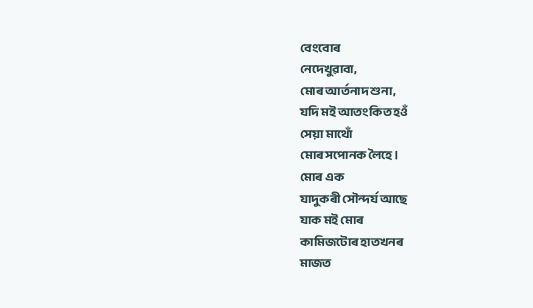বেংবোৰ
নেদেখুৱাবা,
মোৰ আৰ্তনাদ শুনা,
যদি মই আতংকিত হওঁ
সেয়া মাথোঁ
মোৰ সপোনক লৈহে।
মোৰ এক
যাদুকৰী সৌন্দৰ্য আছে
যাক মই মোৰ
কামিজটোৰ হাতখনৰ
মাজত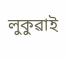লুকুৱাই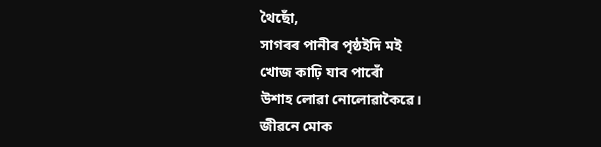থৈছোঁ,
সাগৰৰ পানীৰ পৃষ্ঠইদি মই
খোজ কাঢ়ি যাব পাৰোঁ
উশাহ লোৱা নোলোৱাকৈৱে।
জীৱনে মোক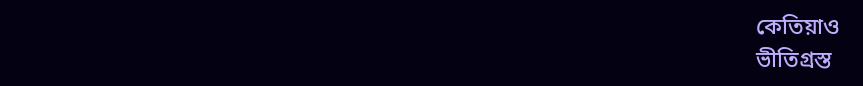কেতিয়াও
ভীতিগ্ৰস্ত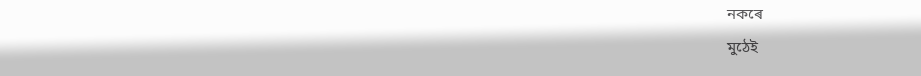নকৰে
মুঠেই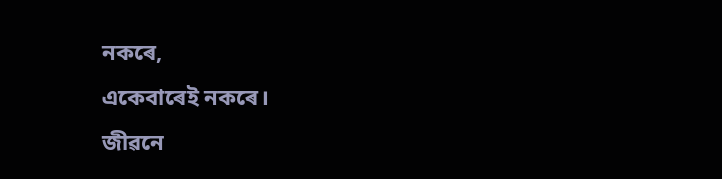নকৰে,
একেবাৰেই নকৰে।
জীৱনে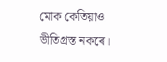মোক কেতিয়াও
ভীতিগ্ৰস্ত নকৰে।